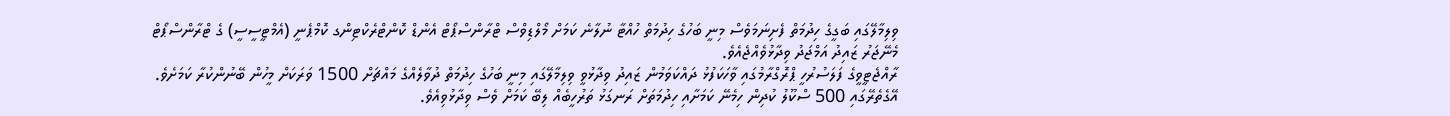ވިލިމާލޭގައި ބަގީގެ ހިދުމަތް ފެށިނަމަވެސް މިނީ ބަހުގެ ހިދުމަތް ހުއްޓާ ނުލާނެ ކަމަށް މޯލްޑިވްސް ޓްރާންސްޕޯޓް އެންޑް ކޮންޓްރެކްޓިންގ ކޮމްޕެނީ (އެމްޓީސީސީ) ގެ ޓްރާންސްޕޯޓް މެނޭޖަރު ޒައިދު އަމްޖަދު ވިދާޅުވެއްޖެއެވެ.
ރާއްޖެޓީވީގެ ފަލަސުރުހީ ޕްރޮގްރާމުގައި ވާހަކަފުޅު ދައްކަވަމުން ޒައިދު ވިދާޅުވީ ވިލިމާލޭގައި މިނީ ބަހުގެ ހިދުމަތް ދުވާލެއްގެ މައްޗަށް 1500 ވަރަކަށް މީހުން ބޭނުންކުރާ ކަމަށެވެ. އޭގެތެރޭގައި 500 ސްކޫލު ކުދިން ހިމެނޭ ކަމަށާއި ހިދުމަތަށް ރަނގަޅު ތަރުހީބެއް ލިބޭ ކަމަށް ވެސް ވިދާޅުވިއެވެ.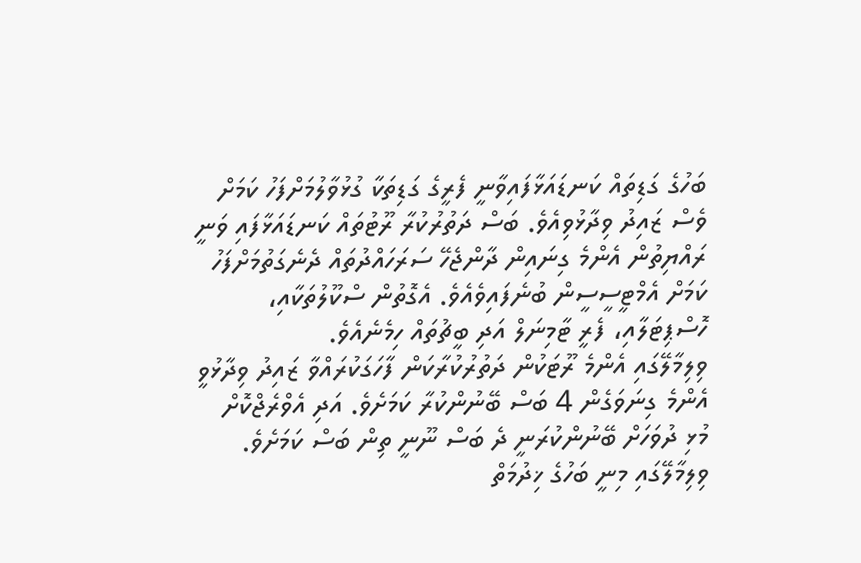ބަހުގެ ގަޑިތައް ކަނޑައަޅާފައިވާނީ ފެރީގެ ގަޑިތަކާ ގުޅުވާލުމަށްފަހު ކަމަށް ވެސް ޒައިދު ވިދާޅުވިއެވެ. ބަސް ދަތުރުކުރާ ރޫޓުތައް ކަނޑައަޅާފައި ވަނީ ރައްޔިތުން އެންމެ ގިނައިން ދާންޖެހޭ ސަރަހައްދުތައް ދެނެގަތުމަށްފަހު ކަމަށް އެމްޓީސީސީން ބުނެފައިވެއެވެ. އެގޮތުން ސްކޫލުތަކާއި، ހޮސްޕިޓަލާއި، ފެރީ ޓާމިނަލް އަދި ބީޗުތައް ހިމެނެއެވެ.
ވިލިމާލޭގައި އެންމެ ރޫޓަކުން ދަތުރުކުރާކަން ފާހަގަކުރައްވާ ޒައިދު ވިދާޅުވީ އެންމެ ގިނަވަގެން 4 ބަސް ބޭނުންކުރާ ކަމަށެވެ. އަދި އެވްރެޖްކޮށް މުޅި ދުވަހަށް ބޭނުންކުރަނީ ދެ ބަސް ނޫނީ ތިން ބަސް ކަމަށެވެ.
ވިލިމާލޭގައި މިނީ ބަހުގެ ޚިދުމަތް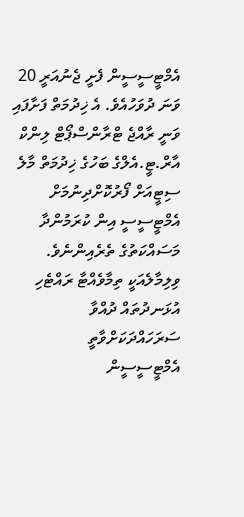އެމްޓީސީސީން ފެށީ ޖެނުއަރީ 20 ވަނަ ދުވަހުއެވެ. އެ ޚިދުމަތް ފަށާފައި ވަނީ ރާއްޖެ ޓްރާންސްޕޯޓް ލިންކް އާރް.ޓީ.އެލްގެ ބަހުގެ ޚިދުމަތް މާލެ ސިޓީއަށް ފޯރުކޮށްދިނުމަށް އެމްޓީސީސީ އިން ކުރަމުންދާ މަސައްކަތުގެ ތެރެއިންނެވެ.
ވިލިމާލެއަކީ ތިމާވެއްޓާ ރައްޓެހި އުޅަނދުތައް ދުއްވާ ސަރަހައްދަކަށްވާތީ އެމްޓީސީސީން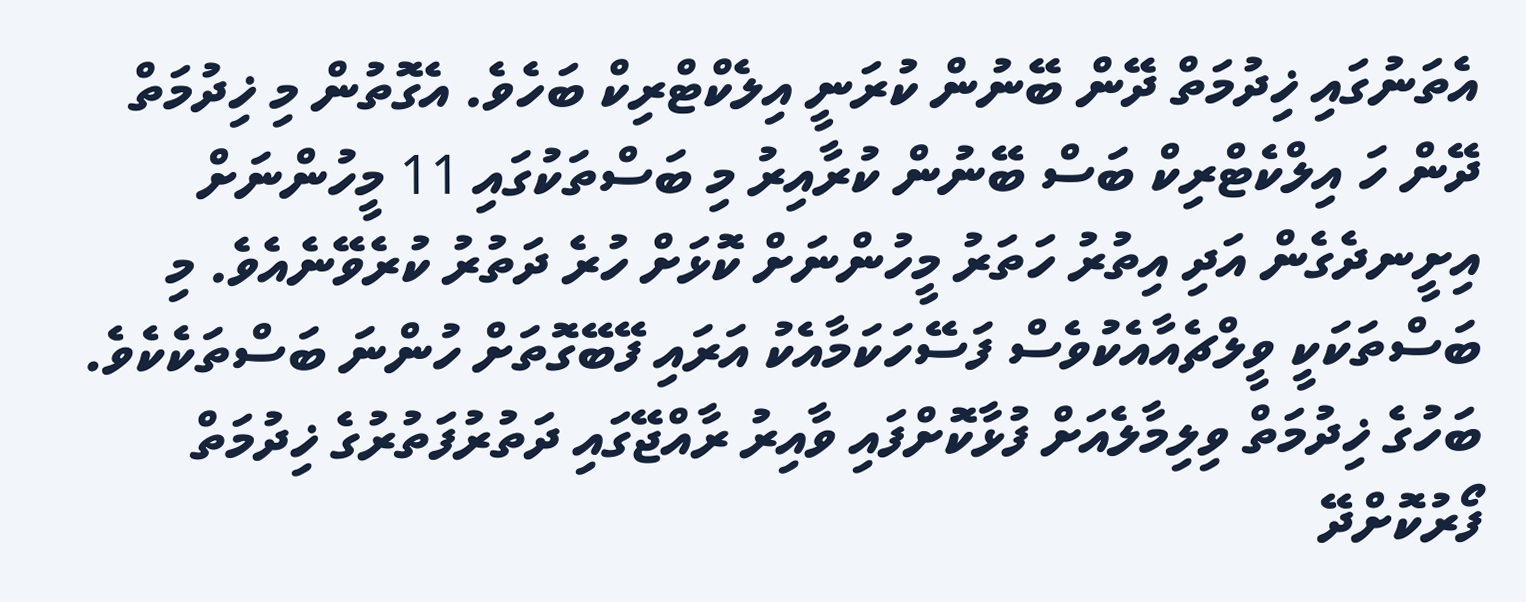އެތަނުގައި ޚިދުމަތް ދޭން ބޭނުން ކުރަނީ އިލެކްޓްރިކް ބަހެވެ. އެގޮތުން މި ޚިދުމަތް ދޭން ހަ އިލްކެޓްރިކް ބަސް ބޭނުން ކުރާއިރު މި ބަސްތަކުގައި 11 މީހުންނަށް އިށީނދެގެން އަދި އިތުރު ހަތަރު މީހުންނަށް ކޮޅަށް ހުރެ ދަތުރު ކުރެވޭނެއެވެ. މި ބަސްތަކަކީ ވީލްޗެއާއެކުވެސް ފަސޭހަކަމާއެކު އަރައި ފޭބޭގޮތަށް ހުންނަ ބަސްތަކެކެވެ.
ބަހުގެ ޚިދުމަތް ވިލިމާލެއަށް ފުޅާކޮށްފައި ވާއިރު ރާއްޖޭގައި ދަތުރުފަތުރުގެ ޚިދުމަތް ފޯރުކޮށްދޭ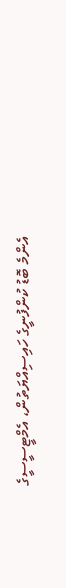އެންމެ ބޮޑު ކުންފުނީގެ ހައިސިއްޔަތުން، އެމްޓީސީސީގެ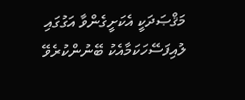މަޤްޞަދަކީ އެކަށީގެންވާ އަގުގައި ލުއިފަސޭހަކަމާއެކު ބޭނުންކުރެވޭ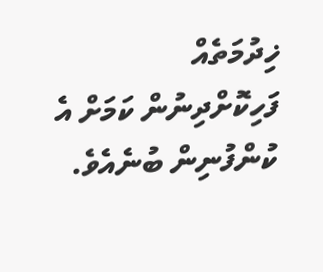ޚިދުމަތެއް ފަހިކޮށްދިނުން ކަމަށް އެ ކުންފުނިން ބުނެއެވެ.